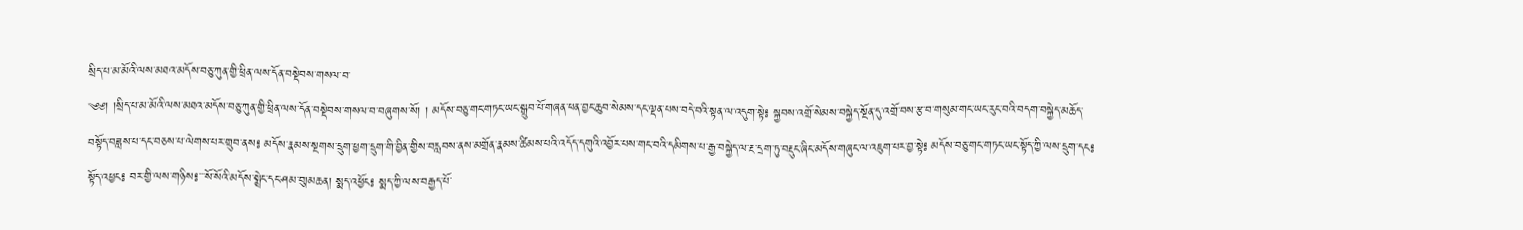སྲིད་པ་མ་མོའི་ལས་མཐའ་མདོས་བཅུ་ཀུན་གྱི་ཕྲིན་ལས་དོན་བསྡེབས་གསལ་བ་
༄༅། །སྲིད་པ་མ་མོའི་ལས་མཐའ་མདོས་བཅུ་ཀུན་གྱི་ཕྲིན་ལས་དོན་བསྡེབས་གསལ་བ་བཞུགས་སོ། ། མདོས་བཅུ་གང་གཏང་ཡང་སྒྲུབ་པོ་གཞན་ཕན་བྱང་ཆུབ་སེམས་དང་ལྡན་པས་བདེ་བའི་སྟན་ལ་འདུག་སྟེ༔ སྐྱབས་འགྲོ་སེམས་བསྐྱེད་སྔོན་དུ་འགྲོ་བས་རྩ་བ་གསུམ་གང་ཡང་རུང་བའི་བདག་བསྐྱེད་མཆོད་བསྟོད་བཟླས་པ་དང་བཅས་པ་ལེགས་པར་གྲུབ་ནས༔ མདོས་རྣམས་སྔགས་དྲུག་ཕྱག་དྲུག་གི་བྱིན་གྱིས་བརླབས་ནས་མགྲོན་རྣམས་ཚིམས་པའི་འདོད་དགུའི་འབྱོར་པས་གང་བའི་དམིགས་པ་རྒྱ་བསྐྱེད་ལ་རྔ་དྲག་ཏུ་བརྡུང་ཞིང་མདོས་གཞུང་ལ་འཇུག་པར་བྱ་སྟེ༔ མདོས་བཅུ་གང་གཏང་ཡང་སྟོད་ཀྱི་ལས་དྲུག་དང༔ སྟོད་འཕྱང༔ བར་གྱི་ལས་གཉིས༔་་་སོ་སོའི་མདོས་སྨྲེང་དང་ཤམ་བུ།མཆན། སྨད་འཕྱོང༔ སྨད་ཀྱི་ལས་བརྒྱད་པོ་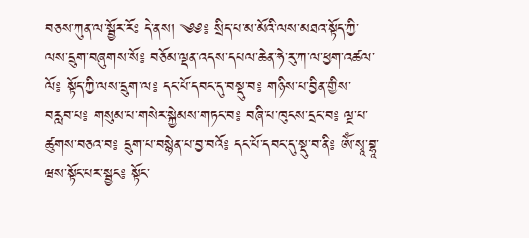བཅས་ཀུན་ལ་སྦྱོར་རོཿ དེ་ནས། ༄༅༔ སྲིད་པ་མ་མོའི་ལས་མཐའ་སྟོད་ཀྱི་ལས་དྲུག་བཞུགས་སོ༔ བཅོམ་ལྡན་འདས་དཔལ་ཆེན་ཧེ་རུ་ཀ་ལ་ཕྱག་འཚལ་ལོ༔ སྟོད་ཀྱི་ལས་དྲུག་ལ༔ དང་པོ་དབང་དུ་བསྡུ་བ༔ གཉིས་པ་བྱིན་གྱིས་བརླབ་པ༔ གསུམ་པ་གསེར་སྐྱེམས་གཏང་བ༔ བཞི་པ་ཁུངས་དྲང་བ༔ ལྔ་པ་ཚུགས་བཅའ་བ༔ དྲུག་པ་བསྙེན་པ་བྱ་བའོ༔ དང་པོ་དབང་དུ་སྡུ་བ་ནི༔ ཨོཾ་སྭཱ་བྷཱ་ཝས་སྟོང་པར་སྦྱང༔ སྟོང་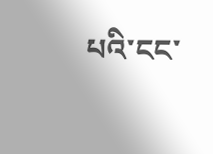པའི་ངང་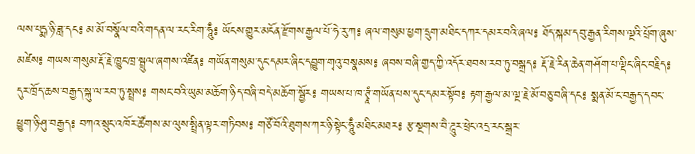ལས་པདྨ་ཉི་ཟླ་དང༔ མ་མོ་བསྣོལ་བའི་གདན་ལ་རང་རིག་ཧཱུྃ༔ ཡོངས་གྱུར་མངོན་རྫོགས་རྒྱལ་པོ་ཧེ་རུ་ཀ༔ ཞལ་གསུམ་ཕྱག་དྲུག་མཐིང་དཀར་དམར་བའི་ཞལ༔ ཐོད་སྐམ་དབུ་རྒྱན་རིགས་ལྔའི་པྲོག་ཞུས་མཛེས༔ གཡས་གསུམ་རྡོ་རྗེ་ཁྱུང་ཁྲ་སྦྲུལ་ཞགས་འཛིན༔ གཡོན་གསུམ་དུང་དམར་ཞིང་དབྱུག་གྭའུ་བསྣམས༔ ཞབས་བཞི་གྱད་ཀྱི་འདོར་ཐབས་རབ་ཏུ་བསྒྲད༔ རྡོ་རྗེ་རིན་ཆེན་གཤོག་པ་ལྡིང་ཞིང་བརྗིད༔ དུར་ཁྲོད་ཆས་བརྒྱད་སྐུ་ལ་རབ་ཏུ་སྤྲས༔ གསང་བའི་ཡུམ་མཆོག་ཉིད་བཞི་བདེ་མཆོག་སྦྱོར༔ གཡས་པ་ཁ་ཊྭཱཾ་གཡོན་པས་དུང་དམར་སྟོབ༔ རྟག་རྒྱལ་མ་ལྔ་རྗེ་མོ་བཅུ་བཞི་དང༔ སྨན་མོ་ང་བརྒྱད་དབང་ཕྱུག་ཉི་ཤུ་བརྒྱད༔ བཀའ་སྲུང་འཁོར་ཚོགས་མ་ལུས་སྤྲིན་ལྟར་གཏིབས༔ གཙོ་བོའི་ཐུགས་ཀར་ཉི་སྟེང་ཧཱུྃ་མཐིང་མཐར༔ རྩ་སྔགས་བཻ་ཌཱུར་ཕྲེང་འདྲ་རང་སྒྲར་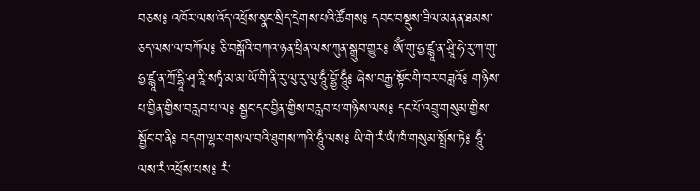བཅས༔ འཁོར་ལས་འོད་འཕྲོས་སྣང་སྲིད་དྲེགས་པའི་ཚོགས༔ དབང་བསྡུས་ཟིལ་མནན་ཐམས་ཅད་ལས་ལ་བཀོལ༔ ཅི་བསྒོའི་བཀའ་ཉན་ཕྲིན་ལས་ཀུན་སྒྲུབ་གྱུར༔ ཨོཾ་གུ་ཧྱ་ཛྙཱ་ན་ཤྲཱི་ཧེ་རུ་ཀ་གུ་ཧྱ་ཛྙཱ་ན་ཀྲོ་དྷཱི་ཤྭ་རཱི་སཏྭཾ་མ་མ་ཡོ་གི་ནི་རུ་ལུ་རུ་ལུ་ཧཱུྃ་བྷྱོ་ཧཱུྃ༔ ཞེས་བརྒྱ་སྟོང་གི་བར་བཟླའོ༔ གཉིས་པ་བྱིན་གྱིས་བརླབ་པ་ལ༔ སྦྱང་དང་བྱིན་གྱིས་བརླབ་པ་གཉིས་ལས༔ དང་པོ་འབྲུ་གསུམ་གྱིས་སྦྱོང་བ་ནི༔ བདག་ལྷར་གསལ་བའི་ཐུགས་ཀའི་ཧཱུྃ་ལས༔ ཡི་གེ་རཾ་ཡཾ་ཁཾ་གསུམ་སྤྲོས་ཏེ༔ ཧཱུྃ་ལས་རཾ་འཕྲོས་པས༔ རཾ་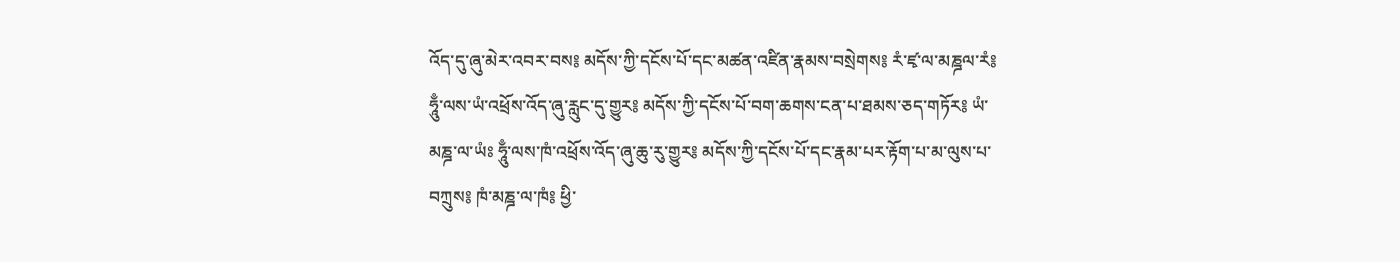འོད་དུ་ཞུ་མེར་འབར་བས༔ མདོས་ཀྱི་དངོས་པོ་དང་མཚན་འཛིན་རྣམས་བསྲེགས༔ རཾ་ཛྭ་ལ་མཎྜལ་རཾ༔ ཧཱུྃ་ལས་ཡཾ་འཕྲོས་འོད་ཞུ་རླུང་དུ་གྱུར༔ མདོས་ཀྱི་དངོས་པོ་བག་ཆགས་ངན་པ་ཐམས་ཅད་གཏོར༔ ཡཾ་མཎྜ་ལ་ཡཾཿ ཧཱུྃ་ལས་ཁཾ་འཕྲོས་འོད་ཞུ་ཆུ་རུ་གྱུར༔ མདོས་ཀྱི་དངོས་པོ་དང་རྣམ་པར་རྟོག་པ་མ་ལུས་པ་བཀྲུས༔ ཁཾ་མཎྜ་ལ་ཁཾ༔ ཕྱི་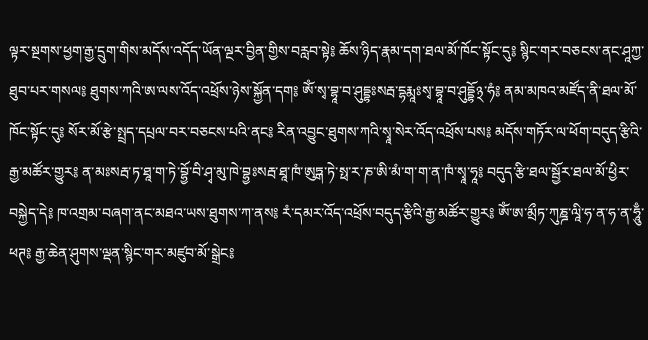ལྟར་སྔགས་ཕྱག་རྒྱ་དྲུག་གིས་མདོས་འདོད་ཡོན་ལྔར་བྱིན་གྱིས་བརླབ་སྟེ༔ ཆོས་ཉིད་རྣམ་དག་ཐལ་མོ་ཁོང་སྟོང་དུ༔ སྙིང་གར་བཅངས་ནང་ཤཱཀྱ་ཐུབ་པར་གསལ༔ ཐུགས་ཀའི་ཨ་ལས་འོད་འཕྲོས་ཉེས་སྐྱོན་དག༔ ཨོཾ་སྭ་བྷཱ་བ་ཤུདྡྷཿསརྦ་དྷརྨཱཿསྭ་བྷཱ་བ་ཤུདྡྷོ྅་ཧཾ༔ ནམ་མཁའ་མཛོད་ནི་ཐལ་མོ་ཁོང་སྟོང་དུ༔ སོར་མོ་རྩེ་སྤྲད་དཔྲལ་བར་བཅངས་པའི་ནང༔ རིན་འབྱུང་ཐུགས་ཀའི་སྭཱ་སེར་འོད་འཕྲོས་པས༔ མདོས་གཏོར་ལ་ཕོག་བདུད་རྩིའི་རྒྱ་མཚོར་གྱུར༔ ན་མཿསརྦ་ཏ་ཐཱ་ག་ཏེ་བྷྱོ་བི་ཤྭ་མུ་ཁེ་བྷྱཿསརྦ་ཐཱ་ཁཾ་ཨུཏྒ་ཏེ་སྥ་ར་ཎ་ཨི་མཾ་ག་ག་ན་ཁཾ་སྭཱ་ཧཱ༔ བདུད་རྩི་ཐལ་སྦྱོར་ཐལ་མོ་ཕྱིར་བསྐྱེད་དེ༔ ཁ་འགྲམ་བཞག་ནང་མཐའ་ཡས་ཐུགས་ཀ་ནས༔ རཾ་དམར་འོད་འཕྲོས་བདུད་རྩིའི་རྒྱ་མཚོར་གྱུར༔ ཨོཾ་ཨ་མྲྀཏ་ཀུཎྜ་ལཱི་ཧ་ན་ཧ་ན་ཧཱུྃ་ཕཊ༔ རྒྱ་ཆེན་ཤུགས་ལྡན་སྙིང་གར་མཛུབ་མོ་སྒྲེང༔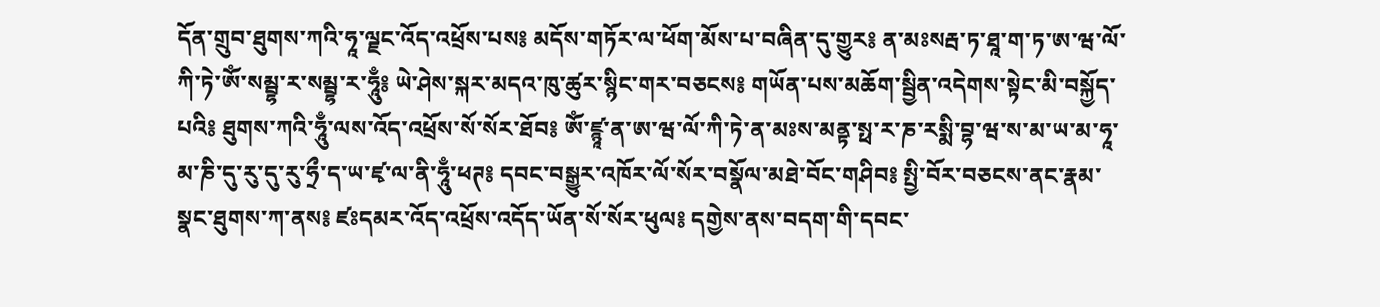དོན་གྲུབ་ཐུགས་ཀའི་ཧཱ་ལྗང་འོད་འཕྲོས་པས༔ མདོས་གཏོར་ལ་ཕོག་མོས་པ་བཞིན་དུ་གྱུར༔ ན་མཿསརྦ་ཏ་ཐཱ་ག་ཏ་ཨ་ཝ་ལོ་ཀི་ཏེ་ཨོཾ་སམྦྷ་ར་སམྦྷ་ར་ཧཱུྃ༔ ཡེ་ཤེས་སྐར་མདའ་ཁུ་ཚུར་སྙིང་གར་བཅངས༔ གཡོན་པས་མཆོག་སྦྱིན་འདེགས་སྟེང་མི་བསྐྱོད་པའི༔ ཐུགས་ཀའི་ཧཱུྃ་ལས་འོད་འཕྲོས་སོ་སོར་ཐོབ༔ ཨོཾ་ཛྙཱ་ན་ཨ་ཝ་ལོ་ཀི་ཏེ་ན་མཿས་མནྟ་སྥ་ར་ཎ་རསྨི་བྷ་ཝ་ས་མ་ཡ་མ་ཧཱ་མ་ཎི་དུ་རུ་དུ་རུ་ཧྲྀ་ད་ཡ་ཛྭ་ལ་ནི་ཧཱུྃ་ཕཊ༔ དབང་བསྒྱུར་འཁོར་ལོ་སོར་བསྣོལ་མཐེ་བོང་གཤིབ༔ སྤྱི་བོར་བཅངས་ནང་རྣམ་སྣང་ཐུགས་ཀ་ནས༔ ཛཿདམར་འོད་འཕྲོས་འདོད་ཡོན་སོ་སོར་ཕུལ༔ དགྱེས་ནས་བདག་གི་དབང་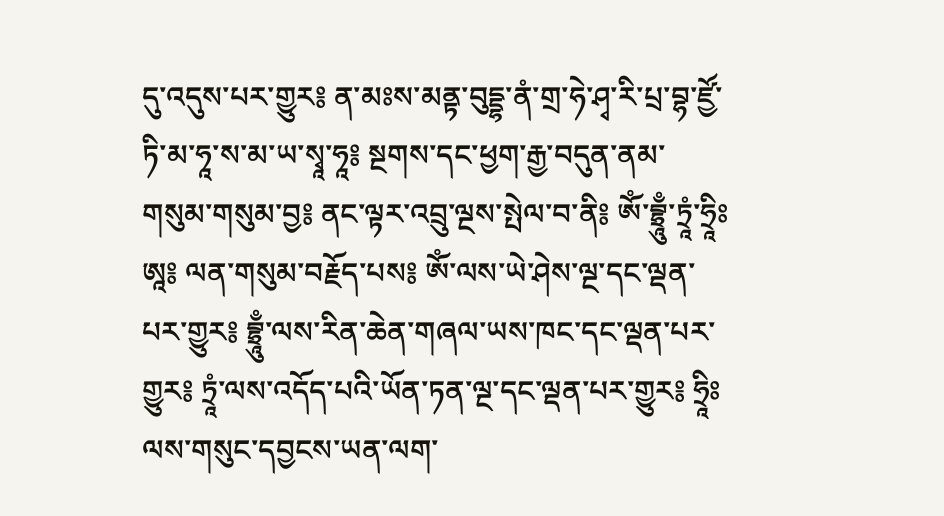དུ་འདུས་པར་གྱུར༔ ན་མཿས་མནྟ་བུདྡྷ་ནཾ་གྲ་ཧེ་ཤྭ་རི་པྲ་བྷ་ཛྱོ་ཏི་མ་ཧཱ་ས་མ་ཡ་སྭཱ་ཧཱ༔ སྔགས་དང་ཕྱག་རྒྱ་བདུན་ནམ་གསུམ་གསུམ་བྱ༔ ནང་ལྟར་འབྲུ་ལྔས་སྤེལ་བ་ནི༔ ཨོཾ་བྷྲཱུྃ་ཏྲཱཾ་ཧྲཱིཿཨཱ༔ ལན་གསུམ་བརྗོད་པས༔ ཨོཾ་ལས་ཡེ་ཤེས་ལྔ་དང་ལྡན་པར་གྱུར༔ བྷྲཱུྃ་ལས་རིན་ཆེན་གཞལ་ཡས་ཁང་དང་ལྡན་པར་གྱུར༔ ཏྲཱཾ་ལས་འདོད་པའི་ཡོན་ཏན་ལྔ་དང་ལྡན་པར་གྱུར༔ ཧྲཱིཿལས་གསུང་དབྱངས་ཡན་ལག་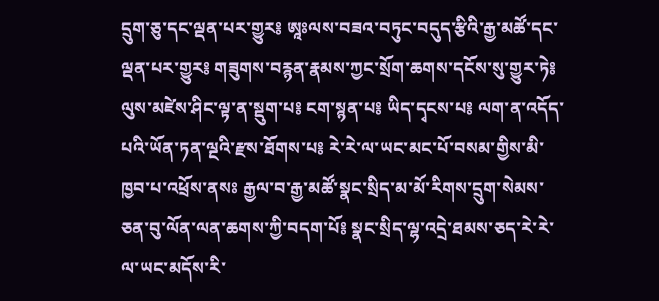དྲུག་ཅུ་དང་ལྡན་པར་གྱུར༔ ཨཱཿལས་བཟའ་བཏུང་བདུད་རྩིའི་རྒྱ་མཚོ་དང་ལྡན་པར་གྱུར༔ གཟུགས་བརྙན་རྣམས་ཀྱང་སྲོག་ཆགས་དངོས་སུ་གྱུར་ཏེ༔ ལུས་མཛེས་ཤིང་ལྟ་ན་སྡུག་པ༔ ངག་སྙན་པ༔ ཡིད་དྭངས་པ༔ ལག་ན་འདོད་པའི་ཡོན་ཏན་ལྔའི་རྫས་ཐོགས་པ༔ རེ་རེ་ལ་ཡང་མང་པོ་བསམ་གྱིས་མི་ཁྱབ་པ་འཕྲོས་ནསཿ རྒྱལ་བ་རྒྱ་མཚོ་སྣང་སྲིད་མ་མོ་རིགས་དྲུག་སེམས་ཅན་བུ་ལོན་ལན་ཆགས་ཀྱི་བདག་པོ༔ སྣང་སྲིད་ལྷ་འདྲེ་ཐམས་ཅད་རེ་རེ་ལ་ཡང་མདོས་རི་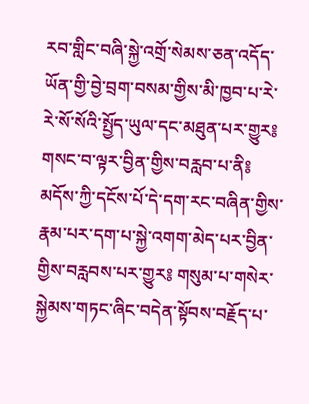རབ་གླིང་བཞི་སྐྱེ་འགྲོ་སེམས་ཅན་འདོད་ཡོན་གྱི་བྱེ་བྲག་བསམ་གྱིས་མི་ཁྱབ་པ་རེ་རེ་སོ་སོའི་སྤྱོད་ཡུལ་དང་མཐུན་པར་གྱུར༔ གསང་བ་ལྟར་བྱིན་གྱིས་བརླབ་པ་ནི༔ མདོས་ཀྱི་དངོས་པོ་དེ་དག་རང་བཞིན་གྱིས་རྣམ་པར་དག་པ་སྐྱེ་འགག་མེད་པར་བྱིན་གྱིས་བརླབས་པར་གྱུར༔ གསུམ་པ་གསེར་སྐྱེམས་གཏང་ཞིང་བདེན་སྟོབས་བརྗོད་པ་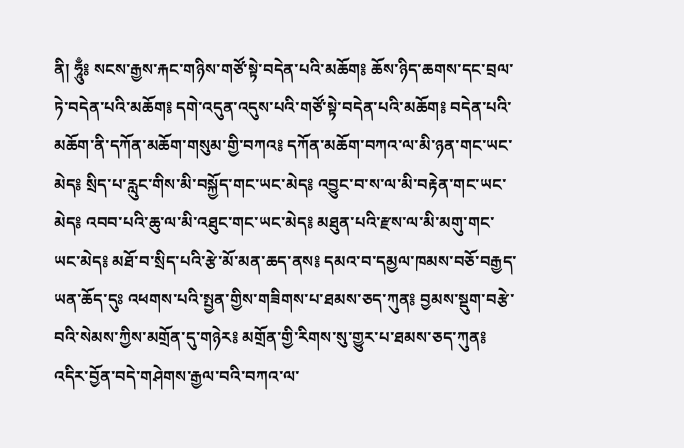ནི། ཧཱུྃ༔ སངས་རྒྱས་རྐང་གཉིས་གཙོ་སྟེ་བདེན་པའི་མཆོག༔ ཆོས་ཉིད་ཆགས་དང་བྲལ་ཏེ་བདེན་པའི་མཆོག༔ དགེ་འདུན་འདུས་པའི་གཙོ་སྟེ་བདེན་པའི་མཆོག༔ བདེན་པའི་མཆོག་ནི་དཀོན་མཆོག་གསུམ་གྱི་བཀའ༔ དཀོན་མཆོག་བཀའ་ལ་མི་ཉན་གང་ཡང་མེད༔ སྲིད་པ་རླུང་གིས་མི་བསྐྱོད་གང་ཡང་མེད༔ འབྱུང་བ་ས་ལ་མི་བརྟེན་གང་ཡང་མེད༔ འབབ་པའི་ཆུ་ལ་མི་འཐུང་གང་ཡང་མེད༔ མཐུན་པའི་རྫས་ལ་མི་མགུ་གང་ཡང་མེད༔ མཐོ་བ་སྲིད་པའི་རྩེ་མོ་མན་ཆད་ནས༔ དམའ་བ་དམྱལ་ཁམས་བཅོ་བརྒྱད་ཡན་ཆོད་དུཿ འཕགས་པའི་སྤྱན་གྱིས་གཟིགས་པ་ཐམས་ཅད་ཀུན༔ བྱམས་སྡུག་བརྩེ་བའི་སེམས་ཀྱིས་མགྲོན་དུ་གཉེར༔ མགྲོན་གྱི་རིགས་སུ་གྱུར་པ་ཐམས་ཅད་ཀུན༔ འདིར་བྱོན་བདེ་གཤེགས་རྒྱལ་བའི་བཀའ་ལ་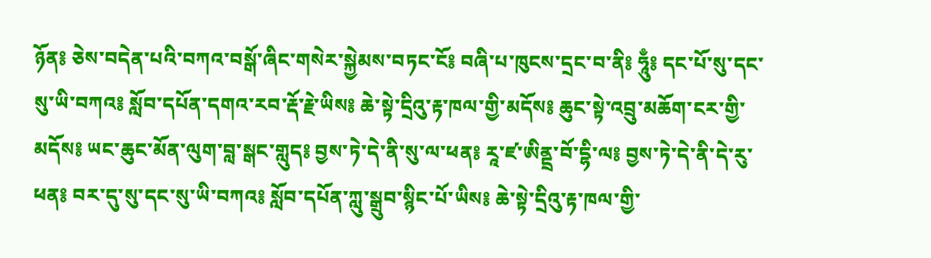ཉོན༔ ཅེས་བདེན་པའི་བཀའ་བསྒོ་ཞིང་གསེར་སྐྱེམས་བཏང་ངོ༔ བཞི་པ་ཁུངས་དྲང་བ་ནི༔ ཧཱུྃ༔ དང་པོ་སུ་དང་སུ་ཡི་བཀའ༔ སློབ་དཔོན་དགའ་རབ་རྡོ་རྗེ་ཡིས༔ ཆེ་སྟེ་དྲིའུ་རྟ་ཁལ་གྱི་མདོས༔ ཆུང་སྟེ་འབྲུ་མཆོག་ངར་གྱི་མདོས༔ ཡང་ཆུང་མོན་ལུག་བླ་སྒང་གླུད༔ བྱས་ཏེ་དེ་ནི་སུ་ལ་ཕན༔ རཱ་ཛ་ཨིནྡྲ་བོ་དྷི་ལ༔ བྱས་ཏེ་དེ་ནི་དེ་རུ་ཕན༔ བར་དུ་སུ་དང་སུ་ཡི་བཀའ༔ སློབ་དཔོན་ཀླུ་སྒྲུབ་སྙིང་པོ་ཡིས༔ ཆེ་སྟེ་དྲིའུ་རྟ་ཁལ་གྱི་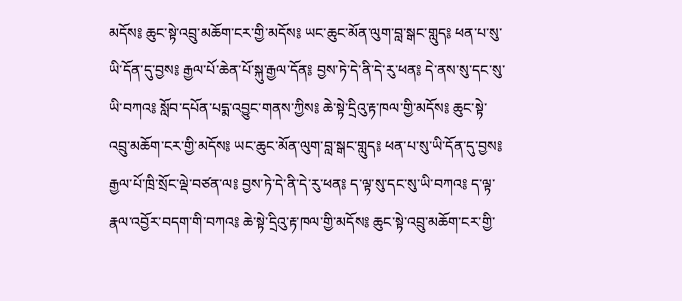མདོས༔ ཆུང་སྟེ་འབྲུ་མཆོག་ངར་གྱི་མདོས༔ ཡང་ཆུང་མོན་ལུག་བླ་སྒང་གླུད༔ ཕན་པ་སུ་ཡི་དོན་དུ་བྱས༔ རྒྱལ་པོ་ཆེན་པོ་སྐུ་རྒྱལ་དོན༔ བྱས་ཏེ་དེ་ནི་དེ་རུ་ཕན༔ དེ་ནས་སུ་དང་སུ་ཡི་བཀའ༔ སློབ་དཔོན་པདྨ་འབྱུང་གནས་ཀྱིས༔ ཆེ་སྟེ་དྲིའུ་རྟ་ཁལ་གྱི་མདོས༔ ཆུང་སྟེ་འབྲུ་མཆོག་ངར་གྱི་མདོས༔ ཡང་ཆུང་མོན་ལུག་བླ་སྒང་གླུད༔ ཕན་པ་སུ་ཡི་དོན་དུ་བྱས༔ རྒྱལ་པོ་ཁྲི་སྲོང་ལྡེ་བཙན་ལ༔ བྱས་ཏེ་དེ་ནི་དེ་རུ་ཕན༔ ད་ལྟ་སུ་དང་སུ་ཡི་བཀའ༔ ད་ལྟ་རྣལ་འབྱོར་བདག་གི་བཀའ༔ ཆེ་སྟེ་དྲིའུ་རྟ་ཁལ་གྱི་མདོས༔ ཆུང་སྟེ་འབྲུ་མཆོག་ངར་གྱི་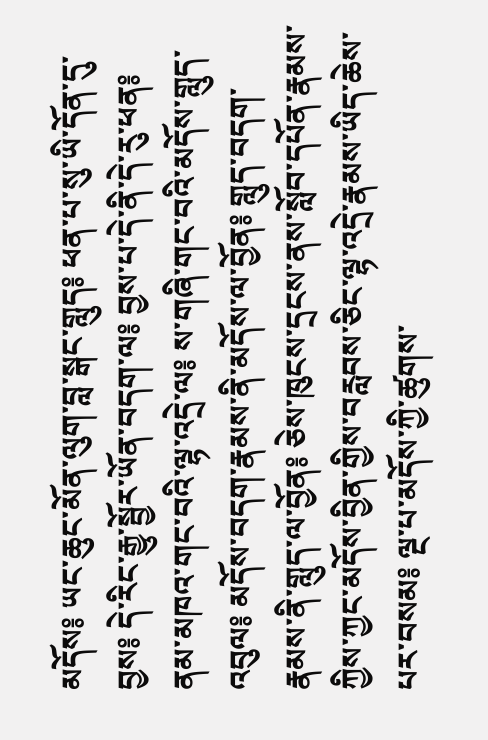མདོས༔ ཡང་ཆུང་མོན་ལུག་བླ་སྒང་གླུད༔ ཕན་པ་སུ་ཡི་དོན་དུ་བྱས༔ དེ་རིང་རྒྱུ་སྦྱོར་ཡོན་བདག་ལ༔ བྱས་པ་དེ་ནི་དེ་རུ་ཕན༔ ནམ་མཁའ་གང་བའི་ལྷ་འདྲེ་ལ༔ ས་གཞི་གང་བའི་མདོས་གླུད་འབུལ༔ མདོས་བདག་རྣམས་ནི་མདོས་ལ་བྱོན༔ གླུད་བདག་རྣམས་ནི་གླུད་ལ་བྱོན༔ ཅེས་ཁུངས་དྲངས་ནས་སློབ་དཔོན་རྣམས་ཀྱིས་ཀྱང་མདོས་བྱིན་གྱིས་བརླབས་ཅིང་ལྷ་འདྲེ་རྣམས་ཡིད་ཆེས་པར་བསམ༔ ལྔ་པ་མདོས་ཀྱི་ཚུགས་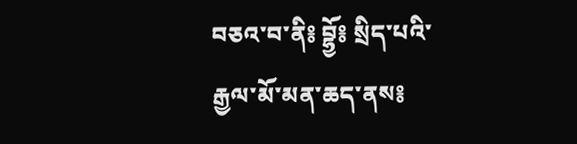བཅའ་བ་ནི༔ བྷྱོ༔ སྲིད་པའི་རྒྱལ་མོ་མན་ཆད་ནས༔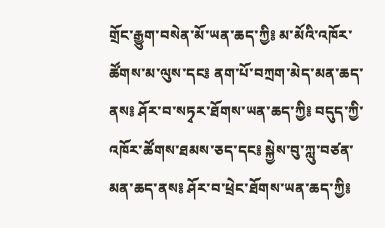གྲོང་རྒྱུག་བསེན་མོ་ཡན་ཆད་ཀྱི༔ མ་མོའི་འཁོར་ཚོགས་མ་ལུས་དང༔ ནག་པོ་བཀྲག་མེད་མན་ཆད་ནས༔ ཤོར་བ་སཏྭར་ཐོགས་ཡན་ཆད་ཀྱི༔ བདུད་ཀྱི་འཁོར་ཚོགས་ཐམས་ཅད་དང༔ སྐྱེས་བུ་ཀླུ་བཙན་མན་ཆད་ནས༔ ཤོར་བ་ཕྲེང་ཐོགས་ཡན་ཆད་ཀྱི༔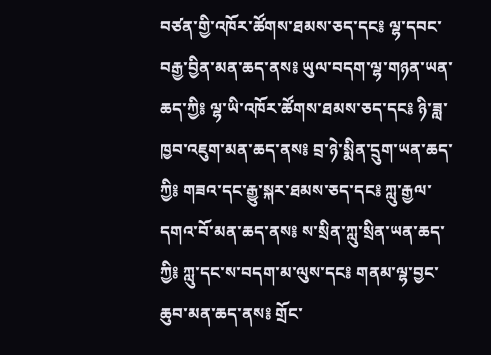བཙན་གྱི་འཁོར་ཚོགས་ཐམས་ཅད་དང༔ ལྷ་དབང་བརྒྱ་བྱིན་མན་ཆད་ནས༔ ཡུལ་བདག་ལྷ་གཉན་ཡན་ཆད་ཀྱི༔ ལྷ་ཡི་འཁོར་ཚོགས་ཐམས་ཅད་དང༔ ཉི་ཟླ་ཁྱབ་འཇུག་མན་ཆད་ནས༔ བྲ་ཉེ་སྨིན་དྲུག་ཡན་ཆད་ཀྱི༔ གཟའ་དང་རྒྱུ་སྐར་ཐམས་ཅད་དང༔ ཀླུ་རྒྱལ་དགའ་བོ་མན་ཆད་ནས༔ ས་སྲིན་ཀླུ་སྲིན་ཡན་ཆད་ཀྱི༔ ཀླུ་དང་ས་བདག་མ་ལུས་དང༔ གནམ་ལྷ་བྱང་ཆུབ་མན་ཆད་ནས༔ གྲོང་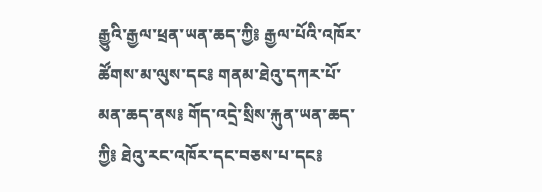རྒྱུའི་རྒྱལ་ཕྲན་ཡན་ཆད་ཀྱི༔ རྒྱལ་པོའི་འཁོར་ཚོགས་མ་ལུས་དང༔ གནམ་ཐེའུ་དཀར་པོ་མན་ཆད་ནས༔ གོད་འདྲེ་སྲིས་རྐུན་ཡན་ཆད་ཀྱི༔ ཐེའུ་རང་འཁོར་དང་བཅས་པ་དང༔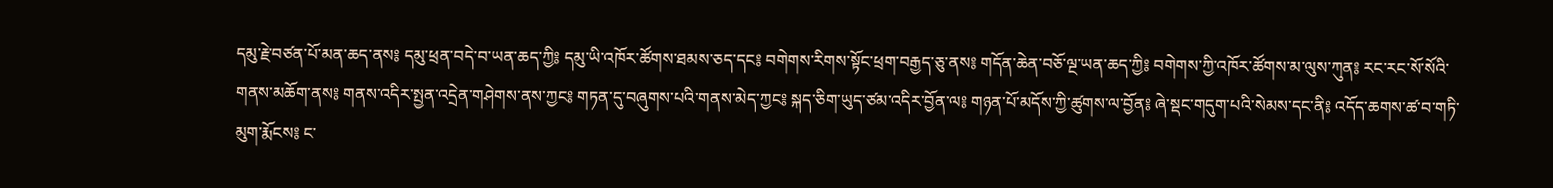དམུ་རྗེ་བཙན་པོ་མན་ཆད་ནས༔ དམུ་ཕྲན་བདེ་བ་ཡན་ཆད་ཀྱི༔ དམུ་ཡི་འཁོར་ཚོགས་ཐམས་ཅད་དང༔ བགེགས་རིགས་སྟོང་ཕྲག་བརྒྱད་ཅུ་ནས༔ གདོན་ཆེན་བཅོ་ལྔ་ཡན་ཆད་ཀྱི༔ བགེགས་ཀྱི་འཁོར་ཚོགས་མ་ལུས་ཀུན༔ རང་རང་སོ་སོའི་གནས་མཆོག་ནས༔ གནས་འདིར་སྤྱན་འདྲེན་གཤེགས་ནས་ཀྱང༔ གཏན་དུ་བཞུགས་པའི་གནས་མེད་ཀྱང༔ སྐད་ཅིག་ཡུད་ཙམ་འདིར་བྱོན་ལ༔ གཉན་པོ་མདོས་ཀྱི་ཚུགས་ལ་བྱོན༔ ཞེ་སྡང་གདུག་པའི་སེམས་དང་ནི༔ འདོད་ཆགས་ཚ་བ་གཏི་མུག་རྨོངས༔ ང་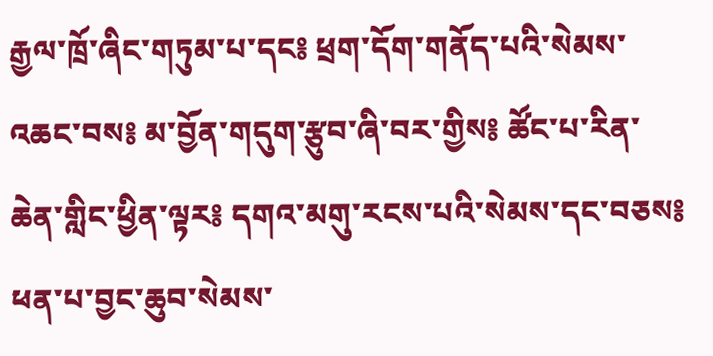རྒྱལ་ཁྲོ་ཞིང་གཏུམ་པ་དང༔ ཕྲག་དོག་གནོད་པའི་སེམས་འཆང་བས༔ མ་བྱོན་གདུག་རྩུབ་ཞི་བར་གྱིས༔ ཚོང་པ་རིན་ཆེན་གླིང་ཕྱིན་ལྟར༔ དགའ་མགུ་རངས་པའི་སེམས་དང་བཅས༔ ཕན་པ་བྱང་ཆུབ་སེམས་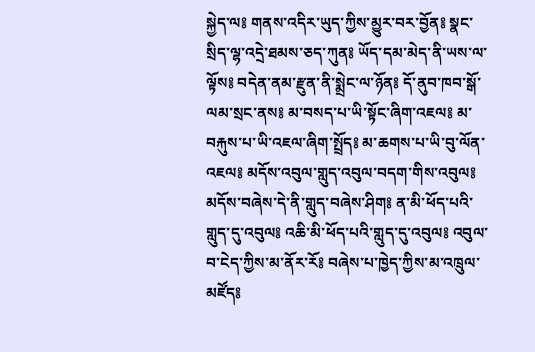སྐྱེད་ལ༔ གནས་འདིར་ཡུད་ཀྱིས་མྱུར་བར་བྱོན༔ སྣང་སྲིད་ལྷ་འདྲེ་ཐམས་ཅད་ཀུན༔ ཡོད་དམ་མེད་ནི་ཡས་ལ་ལྟོས༔ བདེན་ནམ་རྫུན་ནི་སྨྲེང་ལ་ཉོན༔ དོ་ནུབ་ཁབ་སྒོ་ལམ་སྲང་ནས༔ མ་བསད་པ་ཡི་སྟོང་ཞིག་འཇལ༔ མ་བརྐུས་པ་ཡི་འཇལ་ཞིག་སྤྲོད༔ མ་ཆགས་པ་ཡི་བུ་ལོན་འཇལ༔ མདོས་འབུལ་གླུད་འབུལ་བདག་གིས་འབུལ༔ མདོས་བཞེས་དེ་ནི་གླུད་བཞེས་ཤིག༔ ན་མི་ཕོད་པའི་གླུད་དུ་འབུལ༔ འཆི་མི་ཕོད་པའི་གླུད་དུ་འབུལ༔ འབུལ་བ་ངེད་ཀྱིས་མ་ནོར་རོ༔ བཞེས་པ་ཁྱེད་ཀྱིས་མ་འཁྲུལ་མཛོད༔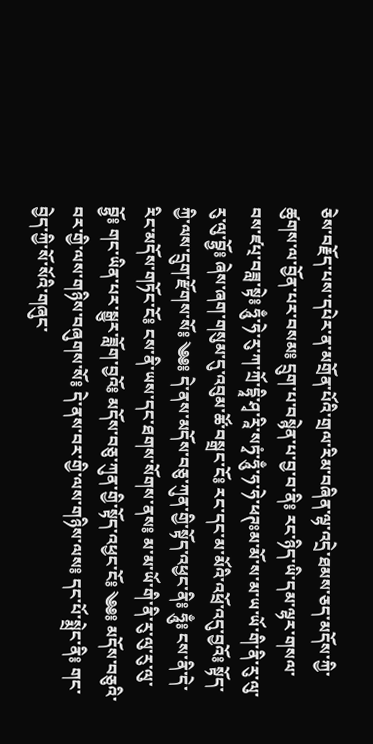ཅེས་བརྗོད་པས་དཔེར་ན་མགྲོན་པོའི་གྲལ་རིམ་བཞིན་ལྷ་འདྲེ་ཐམས་ཅད་མདོས་ཀྱི་ཚུགས་ལ་བྱོན་པར་བསམ༔ དྲུག་པ་བསྙེན་པ་བྱ་བ་ནི༔ རང་ཉིད་ཡི་དམ་ལྷར་གསལ་བས་ཛཔ྄་བཟླ་སྟེ༔ ཧཱུྃ་ཧེ་རུ་ཀ་ཀྲོ་དྷཱི་ཤྭ་རཱི་སཏྭཾ་ཧཱུྃ་ཧ་ཧེ་ཕཊཿམ་མོ་ས་མ་ཡ་ཡོ་གི་ནི་རུ་ལུ་རུ་ལུ་བྷྱོ༔ ཞེས་ཞག་གསུམ་དུ་འབུམ་ཚོ་བསྒྲང་ངོ༔ རང་དང་མ་མོའི་འཕྲོ་འདུ་བྱའོ༔ སྟོད་ཀྱི་ལས་དྲུག་རྫོགས་སོ༔ ༄༅༔ དེ་ནས་མདོས་བཅུ་ཀུན་གྱི་སྟོད་འཕྱང་ནི༔ ཧཱུྃ༔ ངས་ནི་དེ་རིང་མདོས་གཏོང་ངོ༔ ངས་ནི་ཡས་དང་ཐགས་སོགས་ནས༔ མ་མ་ཡོ་གི་ནི་རུ་ལུ་རུ་ལུ་བྷྱོ༔ གང་ཡིན་པར་སྒྱུར་ཟློག་བྱའོ༔ མདོས་བཅུ་ཀུན་གྱི་སྟོད་འཕྱང་ངོ༔ ༄༅༔ མདོས་བཅུའི་བར་གྱི་ལས་གཉིས་བཞུགས་སོ༔ དེ་ནས་བར་གྱི་ལས་གཉིས་ལས༔ དང་པོ་སྨྲེང་ནི༔ གང་བྱེད་ཀྱི་སོ་སོའི་གཞུང་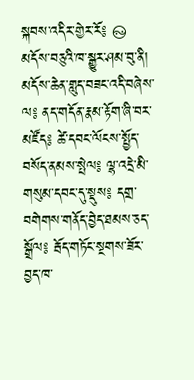སྐབས་འདིར་གྱེར་རོ༔ ࿊ མདོས་བཅུའི་ཁ་སྒྱུར་ཤམ་བུ་ནི། མདོས་ཆེན་གླུད་བཟང་འདི་བཞེས་ལ༔ ནད་གདོན་རྣམ་རྟོག་ཞི་བར་མཛོད༔ ཚེ་དབང་ལོངས་སྤྱོད་བསོད་ནམས་སྤེལ༔ ལྷ་འདྲེ་མི་གསུམ་དབང་དུ་སྡུས༔ དགྲ་བགེགས་གནོད་བྱེད་ཐམས་ཅད་སྒྲོལ༔ རྦོད་གཏོང་སྔགས་ཟོར་བྱད་ཁ་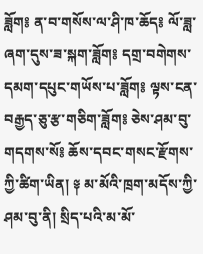ཟློག༔ ན་བ་གསོས་ལ་ཤི་ཁ་ཆོད༔ ལོ་ཟླ་ཞག་དུས་ཟ་སྐག་ཟློག༔ དགྲ་བགེགས་དམག་དཔུང་གཡོས་པ་ཟློག༔ ལྟས་ངན་བརྒྱད་ཅུ་རྩ་གཅིག་ཟློག༔ ཅེས་ཤམ་བུ་གདགས་སོ༔ ཆོས་དབང་གསང་རྫོགས་ཀྱི་ཚིག་ཡིན། ༈ མ་མོའི་ཁྲག་མདོས་ཀྱི་ཤམ་བུ་ནི། སྲིད་པའི་མ་མོ་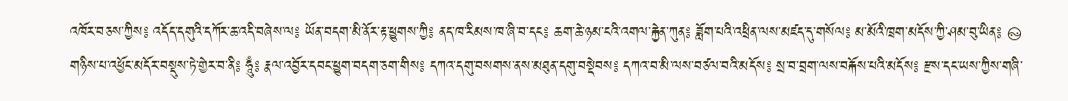འཁོར་བཅས་ཀྱིས༔ འདོད་དགུའི་དཀོར་ཆ་འདི་བཞེས་ལ༔ ཡོན་བདག་མི་ནོར་རྟ་ཕྱུགས་ཀྱི༔ ནད་ཁ་རིམས་ཁ་ཞི་བ་དང༔ ཆག་ཆེ་ཉམ་ངའི་འགལ་རྐྱེན་ཀུན༔ ཟློག་པའི་འཕྲིན་ལས་མཛད་དུ་གསོལ༔ མ་མོའི་ཁྲག་མདོས་ཀྱི་ཤམ་བུ་ཡིན༔ ࿊ གཉིས་པ་འཕྱོང་མདོར་བསྡུས་ཏེ་གྱེར་བ་ནི༔ ཧཱུྃ༔ རྣལ་འབྱོར་དབང་ཕྱུག་བདག་ཅག་གིས༔ དཀའ་དགུ་བསགས་ནས་མཐུན་དགུ་བསྡེབས༔ དཀའ་བ་མི་ལས་བཙལ་བའི་མདོས༔ སྲ་བ་བྲག་ལས་བརྐོས་པའི་མདོས༔ རྫས་དང་ཡས་ཀྱིས་གཞི་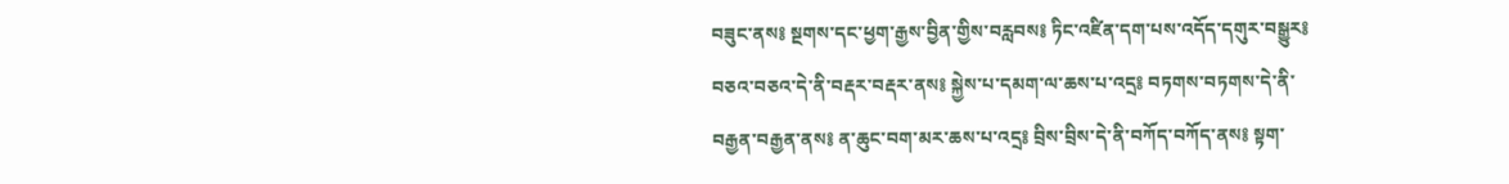བཟུང་ནས༔ སྔགས་དང་ཕྱག་རྒྱས་བྱིན་གྱིས་བརླབས༔ ཏིང་འཛིན་དག་པས་འདོད་དགུར་བསྒྱུར༔ བཅའ་བཅའ་དེ་ནི་བརྡར་བརྡར་ནས༔ སྐྱེས་པ་དམག་ལ་ཆས་པ་འདྲ༔ བཏགས་བཏགས་དེ་ནི་བརྒྱན་བརྒྱན་ནས༔ ན་ཆུང་བག་མར་ཆས་པ་འདྲ༔ བྲིས་བྲིས་དེ་ནི་བཀོད་བཀོད་ནས༔ སྟག་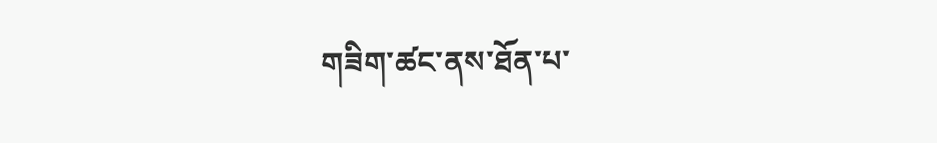གཟིག་ཚང་ནས་ཐོན་པ་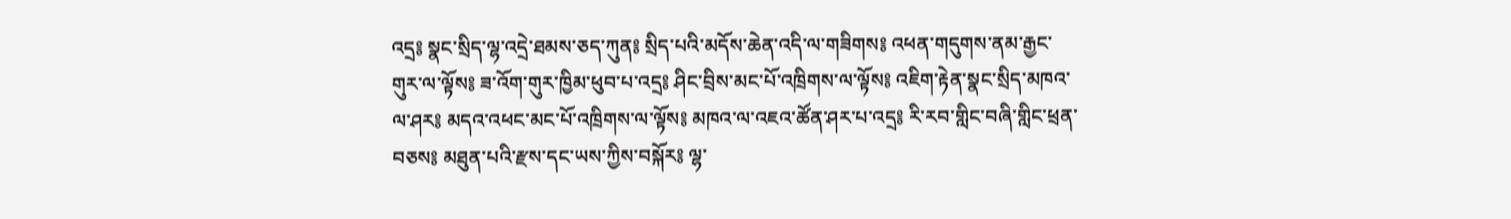འདྲ༔ སྣང་སྲིད་ལྷ་འདྲེ་ཐམས་ཅད་ཀུན༔ སྲིད་པའི་མདོས་ཆེན་འདི་ལ་གཟིགས༔ འཕན་གདུགས་ནམ་རྒྱང་གུར་ལ་ལྟོས༔ ཟ་འོག་གུར་ཁྱིམ་ཕུབ་པ་འདྲ༔ ཤིང་བྲིས་མང་པོ་འཁྲིགས་ལ་ལྟོས༔ འཇིག་རྟེན་སྣང་སྲིད་མཁའ་ལ་ཤར༔ མདའ་འཕང་མང་པོ་འཁྲིགས་ལ་ལྟོས༔ མཁའ་ལ་འཇའ་ཚོན་ཤར་པ་འདྲ༔ རི་རབ་གླིང་བཞི་གླིང་ཕྲན་བཅས༔ མཐུན་པའི་རྫས་དང་ཡས་ཀྱིས་བསྐོར༔ ལྷ་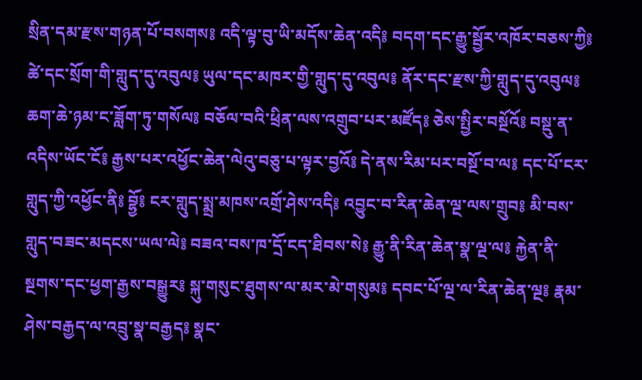སྲིན་དམ་རྫས་གཉན་པོ་བསགས༔ འདི་ལྟ་བུ་ཡི་མདོས་ཆེན་འདི༔ བདག་དང་རྒྱུ་སྦྱོར་འཁོར་བཅས་ཀྱི༔ ཚེ་དང་སྲོག་གི་གླུད་དུ་འབུལ༔ ཡུལ་དང་མཁར་གྱི་གླུད་དུ་འབུལ༔ ནོར་དང་རྫས་ཀྱི་གླུད་དུ་འབུལ༔ ཆག་ཆེ་ཉམ་ང་ཟློག་ཏུ་གསོལ༔ བཅོལ་བའི་ཕྲིན་ལས་འགྲུབ་པར་མཛོད༔ ཅེས་སྤྱིར་བསྔོའོ༔ བསྡུ་ན་འདིས་ཡོང་ངོ༔ རྒྱས་པར་འཕྱོང་ཆེན་ལེའུ་བཅུ་པ་ལྟར་བྱའོ༔ དེ་ནས་རིམ་པར་བསྔོ་བ་ལ༔ དང་པོ་ངར་གླུད་ཀྱི་འཕྱོང་ནི༔ བྷྱོ༔ ངར་གླུད་སྨྲ་མཁས་འགྲོ་ཤེས་འདི༔ འབྱུང་བ་རིན་ཆེན་ལྔ་ལས་གྲུབ༔ མི་བས་གླུད་བཟང་མདངས་ཡལ་ལེ༔ བཟའ་བས་ཁ་དྲོ་ངད་ཐིབས་སེ༔ རྒྱུ་ནི་རིན་ཆེན་སྣ་ལྔ་ལ༔ རྐྱེན་ནི་སྔགས་དང་ཕྱག་རྒྱས་བསྒྱུར༔ སྐུ་གསུང་ཐུགས་ལ་མར་མེ་གསུམ༔ དབང་པོ་ལྔ་ལ་རིན་ཆེན་ལྔ༔ རྣམ་ཤེས་བརྒྱད་ལ་འབྲུ་སྣ་བརྒྱད༔ སྣང་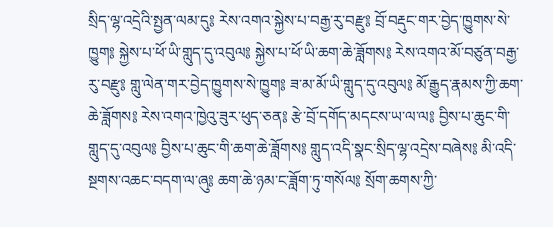སྲིད་ལྷ་འདྲེའི་སྤྱན་ལམ་དུ༔ རེས་འགའ་སྐྱེས་པ་བརྒྱ་རུ་བརྫུ༔ བྲོ་བརྡུང་གར་བྱེད་ཁྱུགས་སེ་ཁྱུག༔ སྐྱེས་པ་ཕོ་ཡི་གླུད་དུ་འབུལ༔ སྐྱེས་པ་ཕོ་ཡི་ཆག་ཆེ་ཟློགས༔ རེས་འགའ་མོ་བཙུན་བརྒྱ་རུ་བརྫུ༔ གླུ་ལེན་གར་བྱེད་ཁྱུགས་སེ་ཁྱུག༔ ཟ་མ་མོ་ཡི་གླུད་དུ་འབུལ༔ མོ་རྒྱུད་རྣམས་ཀྱི་ཆག་ཆེ་ཟློགས༔ རེས་འགའ་ཁྱེའུ་ཟུར་ཕུད་ཅན༔ རྩེ་བྲོ་དགོད་མདངས་ཡ་ལ་ལ༔ བྱིས་པ་ཆུང་གི་གླུད་དུ་འབུལ༔ བྱིས་པ་ཆུང་གི་ཆག་ཆེ་ཟློགས༔ གླུད་འདི་སྣང་སྲིད་ལྷ་འདྲེས་བཞེས༔ མི་འདི་སྔགས་འཆང་བདག་ལ་ཞུ༔ ཆག་ཆེ་ཉམ་ང་ཟློག་ཏུ་གསོལ༔ སྲོག་ཆགས་ཀྱི་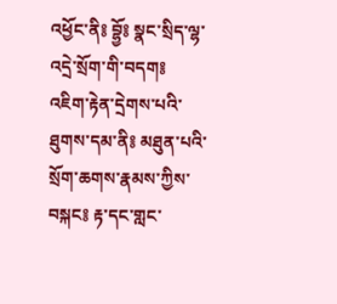འཕྱོང་ནི༔ བྷྱོ༔ སྣང་སྲིད་ལྷ་འདྲེ་སྲོག་གི་བདག༔ འཇིག་རྟེན་དྲེགས་པའི་ཐུགས་དམ་ནི༔ མཐུན་པའི་སྲོག་ཆགས་རྣམས་ཀྱིས་བསྐང༔ རྟ་དང་གླང་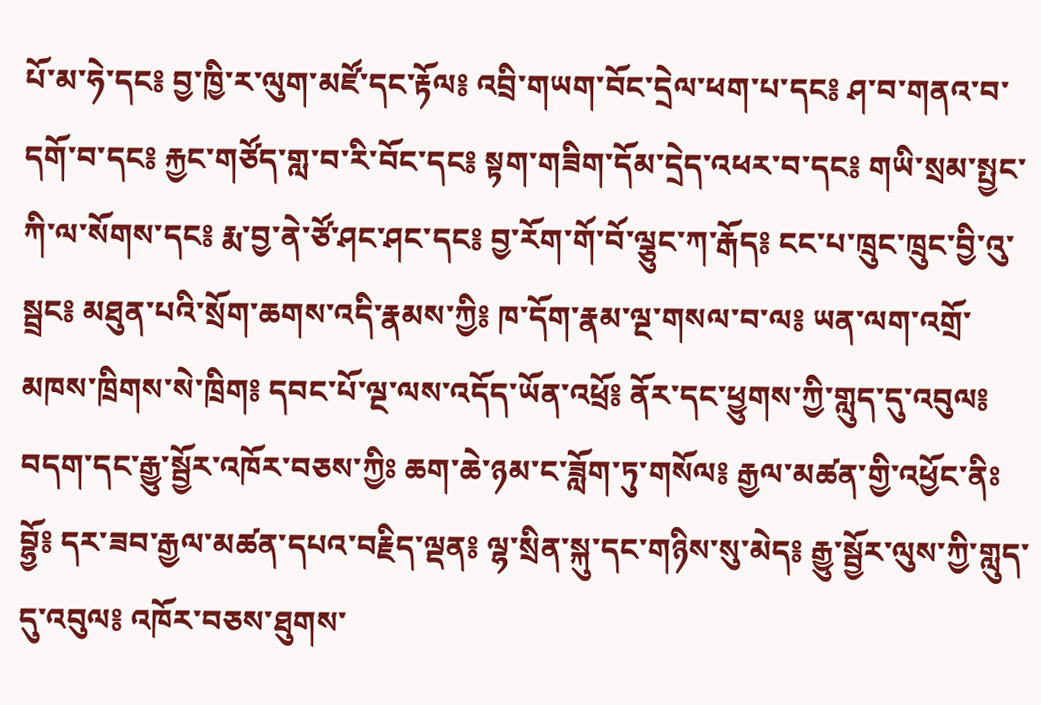པོ་མ་ཧེ་དང༔ བྱ་ཁྱི་ར་ལུག་མཛོ་དང་རྟོལ༔ འབྲི་གཡག་བོང་དྲེལ་ཕག་པ་དང༔ ཤ་བ་གནའ་བ་དགོ་བ་དང༔ རྐྱང་གཙོད་གླ་བ་རི་བོང་དང༔ སྟག་གཟིག་དོམ་དྲེད་འཕར་བ་དང༔ གཡི་སྲམ་སྤྱང་ཀི་ལ་སོགས་དང༔ རྨ་བྱ་ནེ་ཙོ་ཤང་ཤང་དང༔ བྱ་རོག་གོ་བོ་ལྕུང་ཀ་རྒོད༔ ངང་པ་ཁྲུང་ཁྲུང་བྱི་འུ་སྦྲང༔ མཐུན་པའི་སྲོག་ཆགས་འདི་རྣམས་ཀྱི༔ ཁ་དོག་རྣམ་ལྔ་གསལ་བ་ལ༔ ཡན་ལག་འགྲོ་མཁས་ཁྲིགས་སེ་ཁྲིག༔ དབང་པོ་ལྔ་ལས་འདོད་ཡོན་འཕྲོ༔ ནོར་དང་ཕྱུགས་ཀྱི་གླུད་དུ་འབུལ༔ བདག་དང་རྒྱུ་སྦྱོར་འཁོར་བཅས་ཀྱིཿ ཆག་ཆེ་ཉམ་ང་ཟློག་ཏུ་གསོལ༔ རྒྱལ་མཚན་གྱི་འཕྱོང་ནིཿ བྷྱོ༔ དར་ཟབ་རྒྱལ་མཚན་དཔའ་བརྗིད་ལྡན༔ ལྷ་སྲིན་སྐུ་དང་གཉིས་སུ་མེད༔ རྒྱུ་སྦྱོར་ལུས་ཀྱི་གླུད་དུ་འབུལ༔ འཁོར་བཅས་ཐུགས་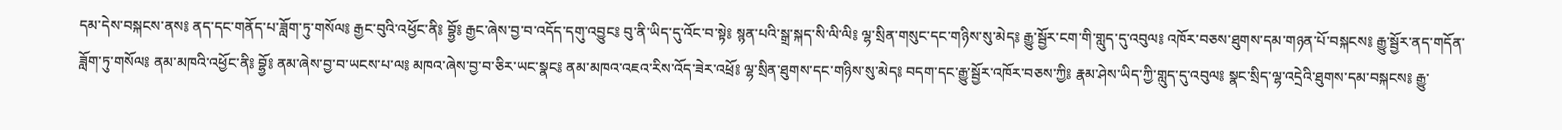དམ་དེས་བསྐངས་ནས༔ ནད་དང་གནོད་པ་ཟློག་ཏུ་གསོལ༔ རྒྱང་བུའི་འཕྱོང་ནི༔ བྷྱོ༔ རྒྱང་ཞེས་བྱ་བ་འདོད་དགུ་འབྱུང༔ བུ་ནི་ཡིད་དུ་འོང་བ་སྟེ༔ སྙན་པའི་སྒྲ་སྐད་སི་ལི་ལི༔ ལྷ་སྲིན་གསུང་དང་གཉིས་སུ་མེད༔ རྒྱུ་སྦྱོར་ངག་གི་གླུད་དུ་འབུལ༔ འཁོར་བཅས་ཐུགས་དམ་གཉན་པོ་བསྐངས༔ རྒྱུ་སྦྱོར་ནད་གདོན་ཟློག་ཏུ་གསོལ༔ ནམ་མཁའི་འཕྱོང་ནི༔ བྷྱོ༔ ནམ་ཞེས་བྱ་བ་ཡངས་པ་ལ༔ མཁའ་ཞེས་བྱ་བ་ཅིར་ཡང་སྣང༔ ནམ་མཁའ་འཇའ་རིས་འོད་ཟེར་འཕྲོ༔ ལྷ་སྲིན་ཐུགས་དང་གཉིས་སུ་མེད༔ བདག་དང་རྒྱུ་སྦྱོར་འཁོར་བཅས་ཀྱི༔ རྣམ་ཤེས་ཡིད་ཀྱི་གླུད་དུ་འབུལ༔ སྣང་སྲིད་ལྷ་འདྲེའི་ཐུགས་དམ་བསྐངས༔ རྒྱུ་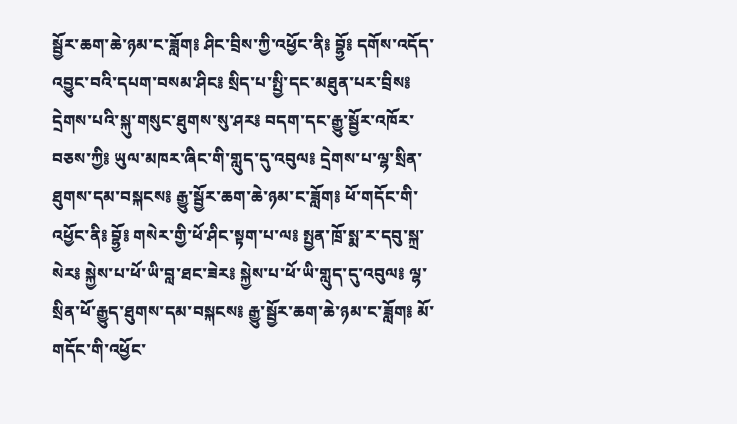སྦྱོར་ཆག་ཆེ་ཉམ་ང་ཟློག༔ ཤིང་བྲིས་ཀྱི་འཕྱོང་ནི༔ བྷྱོ༔ དགོས་འདོད་འབྱུང་བའི་དཔག་བསམ་ཤིང༔ སྲིད་པ་སྤྱི་དང་མཐུན་པར་བྲིས༔ དྲེགས་པའི་སྐུ་གསུང་ཐུགས་སུ་ཤར༔ བདག་དང་རྒྱུ་སྦྱོར་འཁོར་བཅས་ཀྱི༔ ཡུལ་མཁར་ཞིང་གི་གླུད་དུ་འབུལ༔ དྲེགས་པ་ལྷ་སྲིན་ཐུགས་དམ་བསྐངས༔ རྒྱུ་སྦྱོར་ཆག་ཆེ་ཉམ་ང་ཟློག༔ ཕོ་གདོང་གི་འཕྱོང་ནི༔ བྷྱོ༔ གསེར་གྱི་ཕོ་ཤིང་སྟག་པ་ལ༔ སྤྱན་ཁྲོ་སྨ་ར་དབུ་སྐྲ་སེར༔ སྐྱེས་པ་ཕོ་ཡི་བླ་ཐང་ཟེར༔ སྐྱེས་པ་ཕོ་ཡི་གླུད་དུ་འབུལ༔ ལྷ་སྲིན་ཕོ་རྒྱུད་ཐུགས་དམ་བསྐངས༔ རྒྱུ་སྦྱོར་ཆག་ཆེ་ཉམ་ང་ཟློག༔ མོ་གདོང་གི་འཕྱོང་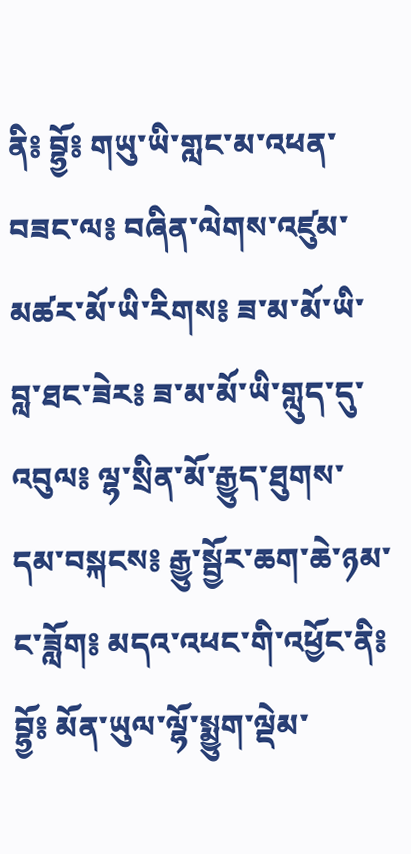ནི༔ བྷྱོ༔ གཡུ་ཡི་གླང་མ་འཕན་བཟང་ལ༔ བཞིན་ལེགས་འཛུམ་མཚར་མོ་ཡི་རིགས༔ ཟ་མ་མོ་ཡི་བླ་ཐང་ཟེར༔ ཟ་མ་མོ་ཡི་གླུད་དུ་འབུལ༔ ལྷ་སྲིན་མོ་རྒྱུད་ཐུགས་དམ་བསྐངས༔ རྒྱུ་སྦྱོར་ཆག་ཆེ་ཉམ་ང་ཟློག༔ མདའ་འཕང་གི་འཕྱོང་ནི༔ བྷྱོ༔ མོན་ཡུལ་ལྷོ་སྨྱུག་ལྡེམ་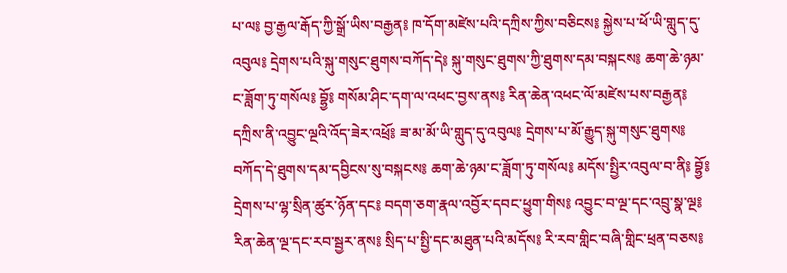པ་ལ༔ བྱ་རྒྱལ་རྒོད་ཀྱི་སྒྲོ་ཡིས་བརྒྱན༔ ཁ་དོག་མཛེས་པའི་དཀྲིས་ཀྱིས་བཅིངས༔ སྐྱེས་པ་ཕོ་ཡི་གླུད་དུ་འབུལ༔ དྲེགས་པའི་སྐུ་གསུང་ཐུགས་བཀོད་དེ༔ སྐུ་གསུང་ཐུགས་ཀྱི་ཐུགས་དམ་བསྐངས༔ ཆག་ཆེ་ཉམ་ང་ཟློག་ཏུ་གསོལ༔ བྷྱོ༔ གསོམ་ཤིང་དག་ལ་འཕང་བྱས་ནས༔ རིན་ཆེན་འཕང་ལོ་མཛེས་པས་བརྒྱན༔ དཀྲིས་ནི་འབྱུང་ལྔའི་འོད་ཟེར་འཕྲོ༔ ཟ་མ་མོ་ཡི་གླུད་དུ་འབུལ༔ དྲེགས་པ་མོ་རྒྱུད་སྐུ་གསུང་ཐུགས༔ བཀོད་དེ་ཐུགས་དམ་དབྱིངས་སུ་བསྐངས༔ ཆག་ཆེ་ཉམ་ང་ཟློག་ཏུ་གསོལ༔ མདོས་སྤྱིར་འབུལ་བ་ནི༔ བྷྱོ༔ དྲེགས་པ་ལྷ་སྲིན་ཚུར་ཉོན་དང༔ བདག་ཅག་རྣལ་འབྱོར་དབང་ཕྱུག་གིས༔ འབྱུང་བ་ལྔ་དང་འབྲུ་སྣ་ལྔ༔ རིན་ཆེན་ལྔ་དང་རབ་སྦྱར་ནས༔ སྲིད་པ་སྤྱི་དང་མཐུན་པའི་མདོས༔ རི་རབ་གླིང་བཞི་གླིང་ཕྲན་བཅས༔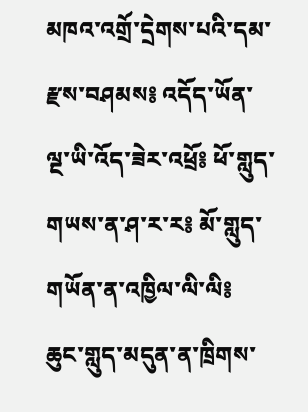མཁའ་འགྲོ་དྲེགས་པའི་དམ་རྫས་བཤམས༔ འདོད་ཡོན་ལྔ་ཡི་འོད་ཟེར་འཕྲོ༔ ཕོ་གླུད་གཡས་ན་ཤ་ར་ར༔ མོ་གླུད་གཡོན་ན་འཁྱིལ་ལི་ལི༔ ཆུང་གླུད་མདུན་ན་ཁྲིགས་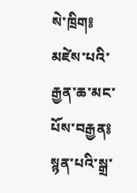སེ་ཁྲིག༔ མཛེས་པའི་རྒྱན་ཆ་མང་པོས་བརྒྱན༔ སྙན་པའི་སྒྲ་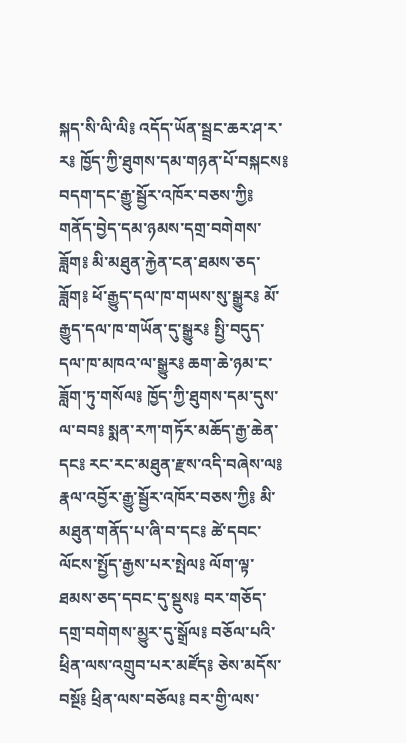སྐད་སི་ལི་ལི༔ འདོད་ཡོན་སྦྲང་ཆར་ཤ་ར་ར༔ ཁྱོད་ཀྱི་ཐུགས་དམ་གཉན་པོ་བསྐངས༔ བདག་དང་རྒྱུ་སྦྱོར་འཁོར་བཅས་ཀྱི༔ གནོད་བྱེད་དམ་ཉམས་དགྲ་བགེགས་ཟློག༔ མི་མཐུན་རྐྱེན་ངན་ཐམས་ཅད་ཟློག༔ ཕོ་རྒྱུད་དལ་ཁ་གཡས་སུ་སྒྱུར༔ མོ་རྒྱུད་དལ་ཁ་གཡོན་དུ་སྒྱུར༔ སྤྱི་བདུད་དལ་ཁ་མཁའ་ལ་སྒྱུར༔ ཆག་ཆེ་ཉམ་ང་ཟློག་ཏུ་གསོལ༔ ཁྱོད་ཀྱི་ཐུགས་དམ་དུས་ལ་བབ༔ སྨན་རཀ་གཏོར་མཆོད་རྒྱ་ཆེན་དང༔ རང་རང་མཐུན་རྫས་འདི་བཞེས་ལ༔ རྣལ་འབྱོར་རྒྱུ་སྦྱོར་འཁོར་བཅས་ཀྱི༔ མི་མཐུན་གནོད་པ་ཞི་བ་དང༔ ཚེ་དབང་ལོངས་སྤྱོད་རྒྱས་པར་སྤེལ༔ ལོག་ལྟ་ཐམས་ཅད་དབང་དུ་སྡུས༔ བར་གཅོད་དགྲ་བགེགས་མྱུར་དུ་སྒྲོལ༔ བཅོལ་པའི་ཕྲིན་ལས་འགྲུབ་པར་མཛོད༔ ཅེས་མདོས་བསྔོ༔ ཕྲིན་ལས་བཅོལ༔ བར་གྱི་ལས་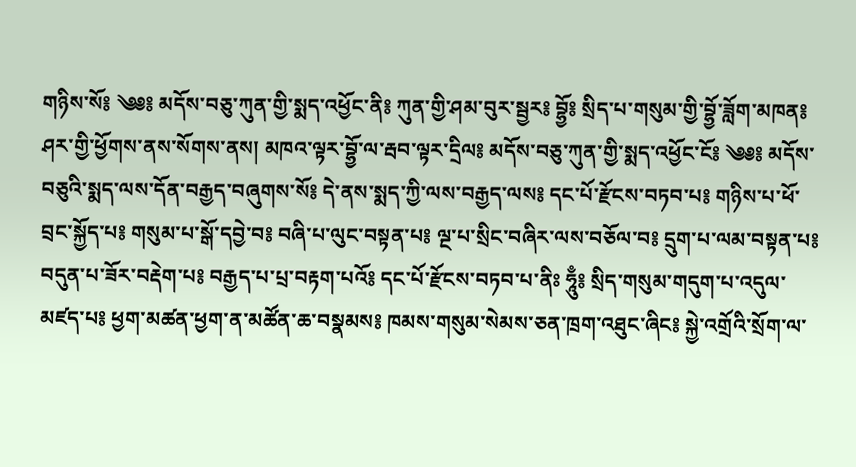གཉིས་སོ༔ ༄༅༔ མདོས་བཅུ་ཀུན་གྱི་སྨད་འཕྱོང་ནི༔ ཀུན་གྱི་ཤམ་བུར་སྦྱར༔ བྷྱོ༔ སྲིད་པ་གསུམ་གྱི་བྷྱོ་ཟློག་མཁན༔ ཤར་གྱི་ཕྱོགས་ནས་སོགས་ནས། མཁའ་ལྟར་བྷྱོ་ལ་རྦབ་ལྟར་དྲིལ༔ མདོས་བཅུ་ཀུན་གྱི་སྨད་འཕྱོང་ངོ༔ ༄༅༔ མདོས་བཅུའི་སྨད་ལས་དོན་བརྒྱད་བཞུགས་སོ༔ དེ་ནས་སྨད་ཀྱི་ལས་བརྒྱད་ལས༔ དང་པོ་རྫོངས་བཏབ་པ༔ གཉིས་པ་ཕོ་བྲང་སྐྱོད་པ༔ གསུམ་པ་སྒོ་དབྱེ་བ༔ བཞི་པ་ལུང་བསྟན་པ༔ ལྔ་པ་སྲིང་བཞིར་ལས་བཅོལ་བ༔ དྲུག་པ་ལམ་བསྟན་པ༔ བདུན་པ་ཟོར་བརྡེག་པ༔ བརྒྱད་པ་པྲ་བརྟག་པའོ༔ དང་པོ་རྫོངས་བཏབ་པ་ནིཿ ཧཱུྃ༔ སྲིད་གསུམ་གདུག་པ་འདུལ་མཛད་པ༔ ཕྱག་མཚན་ཕྱག་ན་མཚོན་ཆ་བསྣམས༔ ཁམས་གསུམ་སེམས་ཅན་ཁྲག་འཐུང་ཞིང༔ སྐྱེ་འགྲོའི་སྲོག་ལ་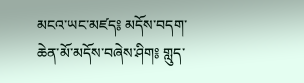མངའ་ཡང་མཛད༔ མདོས་བདག་ཆེན་མོ་མདོས་བཞེས་ཤིག༔ གླུད་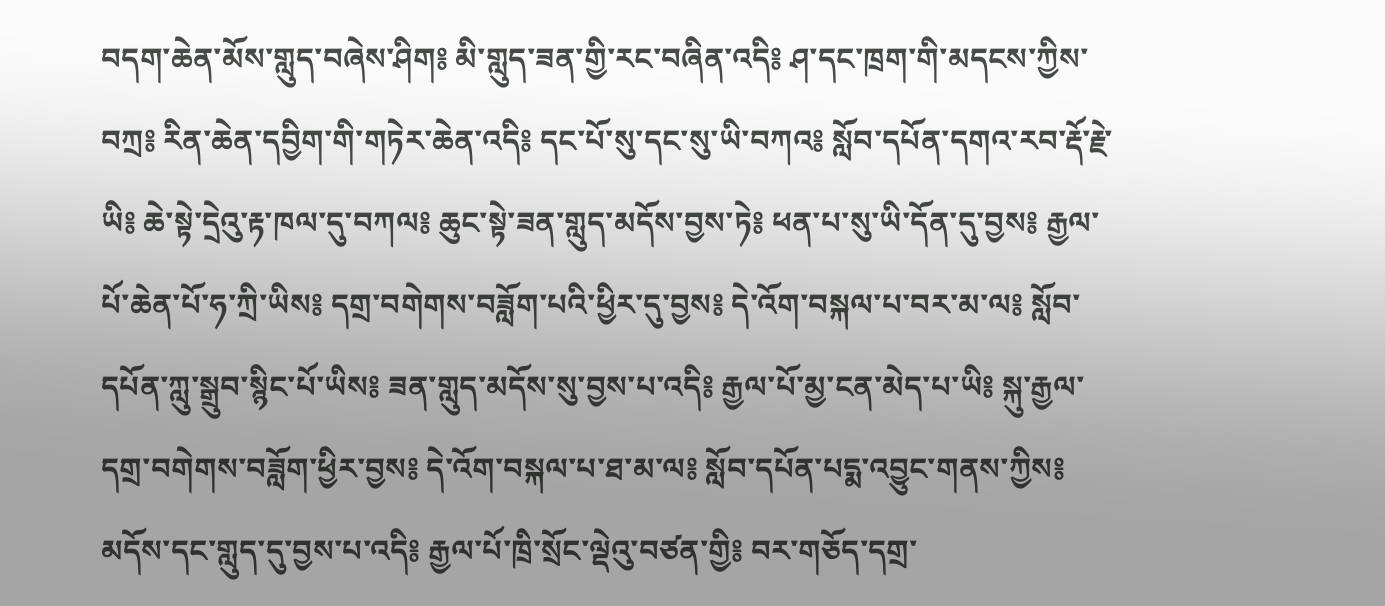བདག་ཆེན་མོས་གླུད་བཞེས་ཤིག༔ མི་གླུད་ཟན་གྱི་རང་བཞིན་འདི༔ ཤ་དང་ཁྲག་གི་མདངས་ཀྱིས་བཀྲ༔ རིན་ཆེན་དབྱིག་གི་གཏེར་ཆེན་འདི༔ དང་པོ་སུ་དང་སུ་ཡི་བཀའ༔ སློབ་དཔོན་དགའ་རབ་རྡོ་རྗེ་ཡི༔ ཆེ་སྟེ་དྲེའུ་རྟ་ཁལ་དུ་བཀལ༔ ཆུང་སྟེ་ཟན་གླུད་མདོས་བྱས་ཏེ༔ ཕན་པ་སུ་ཡི་དོན་དུ་བྱས༔ རྒྱལ་པོ་ཆེན་པོ་ཧ་ཀྲི་ཡིས༔ དགྲ་བགེགས་བཟློག་པའི་ཕྱིར་དུ་བྱས༔ དེ་འོག་བསྐལ་པ་བར་མ་ལ༔ སློབ་དཔོན་ཀླུ་སྒྲུབ་སྙིང་པོ་ཡིས༔ ཟན་གླུད་མདོས་སུ་བྱས་པ་འདི༔ རྒྱལ་པོ་མྱ་ངན་མེད་པ་ཡི༔ སྐུ་རྒྱལ་དགྲ་བགེགས་བཟློག་ཕྱིར་བྱས༔ དེ་འོག་བསྐལ་པ་ཐ་མ་ལ༔ སློབ་དཔོན་པདྨ་འབྱུང་གནས་ཀྱིས༔ མདོས་དང་གླུད་དུ་བྱས་པ་འདི༔ རྒྱལ་པོ་ཁྲི་སྲོང་ལྡེའུ་བཙན་གྱི༔ བར་གཅོད་དགྲ་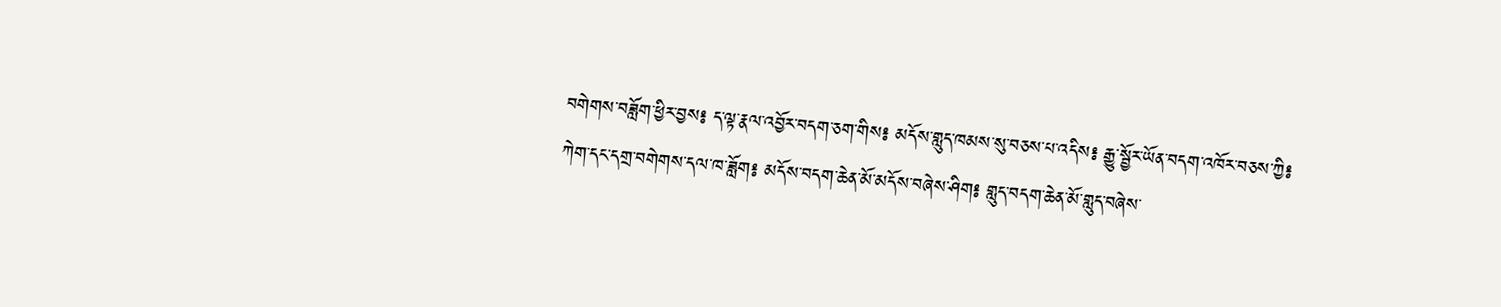བགེགས་བཟློག་ཕྱིར་བྱས༔ ད་ལྟ་རྣལ་འབྱོར་བདག་ཅག་གིས༔ མདོས་གླུད་ཁམས་སུ་བཅས་པ་འདིས༔ རྒྱུ་སྦྱོར་ཡོན་བདག་འཁོར་བཅས་ཀྱི༔ ཀེག་དང་དགྲ་བགེགས་དལ་ཁ་ཟློག༔ མདོས་བདག་ཆེན་མོ་མདོས་བཞེས་ཤིག༔ གླུད་བདག་ཆེན་མོ་གླུད་བཞེས་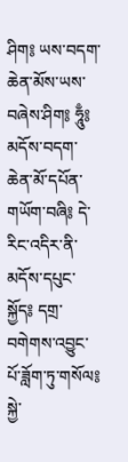ཤིག༔ ཡས་བདག་ཆེན་མོས་ཡས་བཞེས་ཤིག༔ ཧཱུྃ༔ མདོས་བདག་ཆེན་མོ་དཔོན་གཡོག་བཞི༔ དེ་རིང་འདིར་ནི་མདོས་དཔུང་སྐྱོད༔ དགྲ་བགེགས་འབྱུང་པོ་ཟློག་ཏུ་གསོལ༔ སྐྱེ་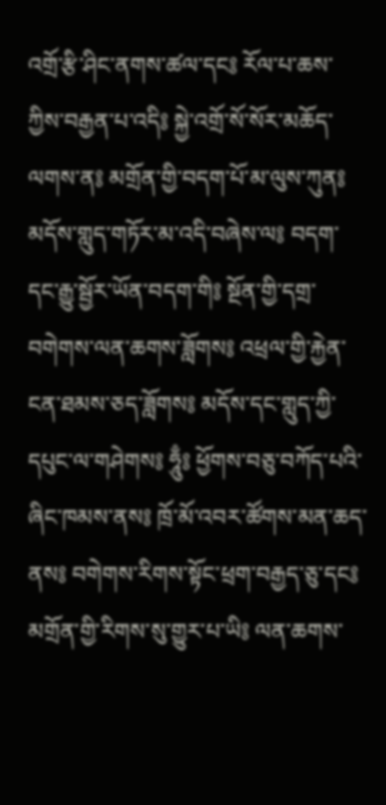འགྲོ་རྩི་ཤིང་ནགས་ཚལ་དང༔ རོལ་པ་ཆས་ཀྱིས་བརྒྱན་པ་འདི༔ སྐྱེ་འགྲོ་སོ་སོར་མཆོད་ལགས་ན༔ མགྲོན་གྱི་བདག་པོ་མ་ལུས་ཀུན༔ མདོས་གླུད་གཏོར་མ་འདི་བཞེས་ལ༔ བདག་དང་རྒྱུ་སྦྱོར་ཡོན་བདག་གི༔ སྔོན་གྱི་དགྲ་བགེགས་ལན་ཆགས་ཟློགས༔ འཕྲལ་གྱི་རྐྱེན་ངན་ཐམས་ཅད་ཟློགས༔ མདོས་དང་གླུད་ཀྱི་དཔུང་ལ་གཤེགས༔ ཧཱུྃ༔ ཕྱོགས་བཅུ་བཀོད་པའི་ཞིང་ཁམས་ནས༔ ཁྲོ་མོ་འབར་ཚོགས་མན་ཆད་ནས༔ བགེགས་རིགས་སྟོང་ཕྲག་བརྒྱད་ཅུ་དང༔ མགྲོན་གྱི་རིགས་སུ་གྱུར་པ་ཡི༔ ལན་ཆགས་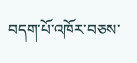བདག་པོ་འཁོར་བཅས་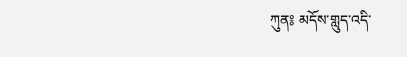ཀུན༔ མདོས་གླུད་འདི་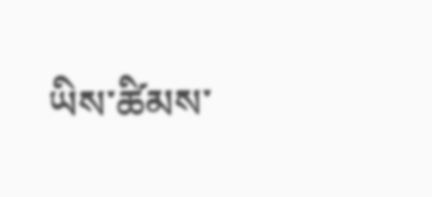ཡིས་ཚིམས་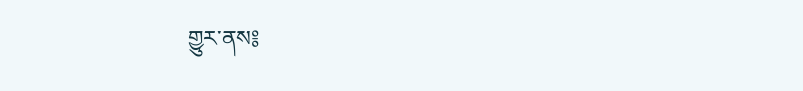གྱུར་ནས༔